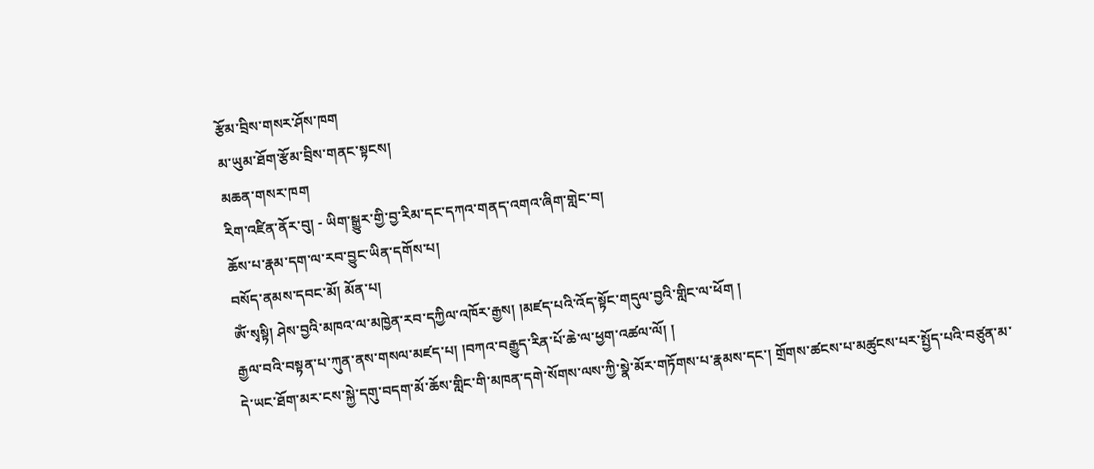རྩོམ་བྲིས་གསར་ཤོས་ཁག
མ་ཡུམ་ཐོག་རྩོམ་བྲིས་གནང་སྟངས།
མཆན་གསར་ཁག
རིག་འཛིན་ནོར་བུ། - ཡིག་སྒྱུར་གྱི་བྱ་རིམ་དང་དཀའ་གནད་འགའ་ཞིག་གླེང་བ།
ཆོས་པ་རྣམ་དག་ལ་རབ་བྱུང་ཡིན་དགོས་པ།
བསོད་ནམས་དབང་མོ། མོན་པ།
ཨོཾ་སྭསྟི། ཤེས་བྱའི་མཁའ་ལ་མཁྱེན་རབ་དཀྱིལ་འཁོར་རྒྱས། །མཛད་པའི་འོད་སྟོང་གདུལ་བྱའི་གླིང་ལ་ཕོག །
རྒྱལ་བའི་བསྟན་པ་ཀུན་ནས་གསལ་མཛད་པ། །བཀའ་བརྒྱུད་རིན་པོ་ཆེ་ལ་ཕྱག་འཚལ་ལོ། །
དེ་ཡང་ཐོག་མར་ངས་སྐྱེ་དགུ་བདག་མོ་ཆོས་གླིང་གི་མཁན་དགེ་སོགས་ལས་ཀྱི་སྣེ་མོར་གཏོགས་པ་རྣམས་དང་། གྲོགས་ཚངས་པ་མཚུངས་པར་སྤྱོད་པའི་བཙུན་མ་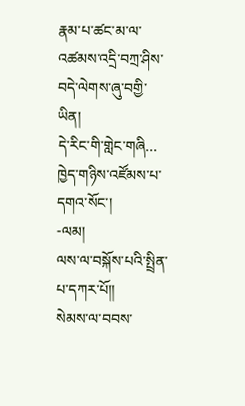རྣམ་པ་ཚང་མ་ལ་འཚམས་འདྲི་བཀྲ་ཤིས་བདེ་ལེགས་ཞུ་བགྱི་ཡིན།
དེ་རིང་གི་གླེང་གཞི...
ཁྱེད་གཉིས་འཛོམས་པ་དགའ་སོང་།
-ལམ།
ལས་ལ་བསྐོས་པའི་སྤྲིན་པ་དཀར་པོ།།
སེམས་ལ་བབས་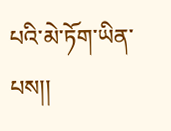པའི་མེ་ཏོག་ཡིན་པས།།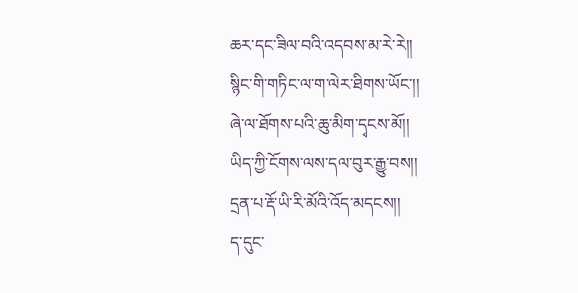ཆར་དང་ཟིལ་བའི་འདབས་མ་རེ་རེ།།
སྙིང་གི་གཏིང་ལ་ག་ལེར་ཐིགས་ཡོང་།།
ཞེ་ལ་ཐོགས་པའི་ཆུ་མིག་དྭངས་མོ།།
ཡིད་ཀྱི་ངོགས་ལས་དལ་བུར་རྒྱུ་བས།།
དྲན་པ་རྡོ་ཡི་རི་མོའི་འོད་མདངས།།
ད་དུང་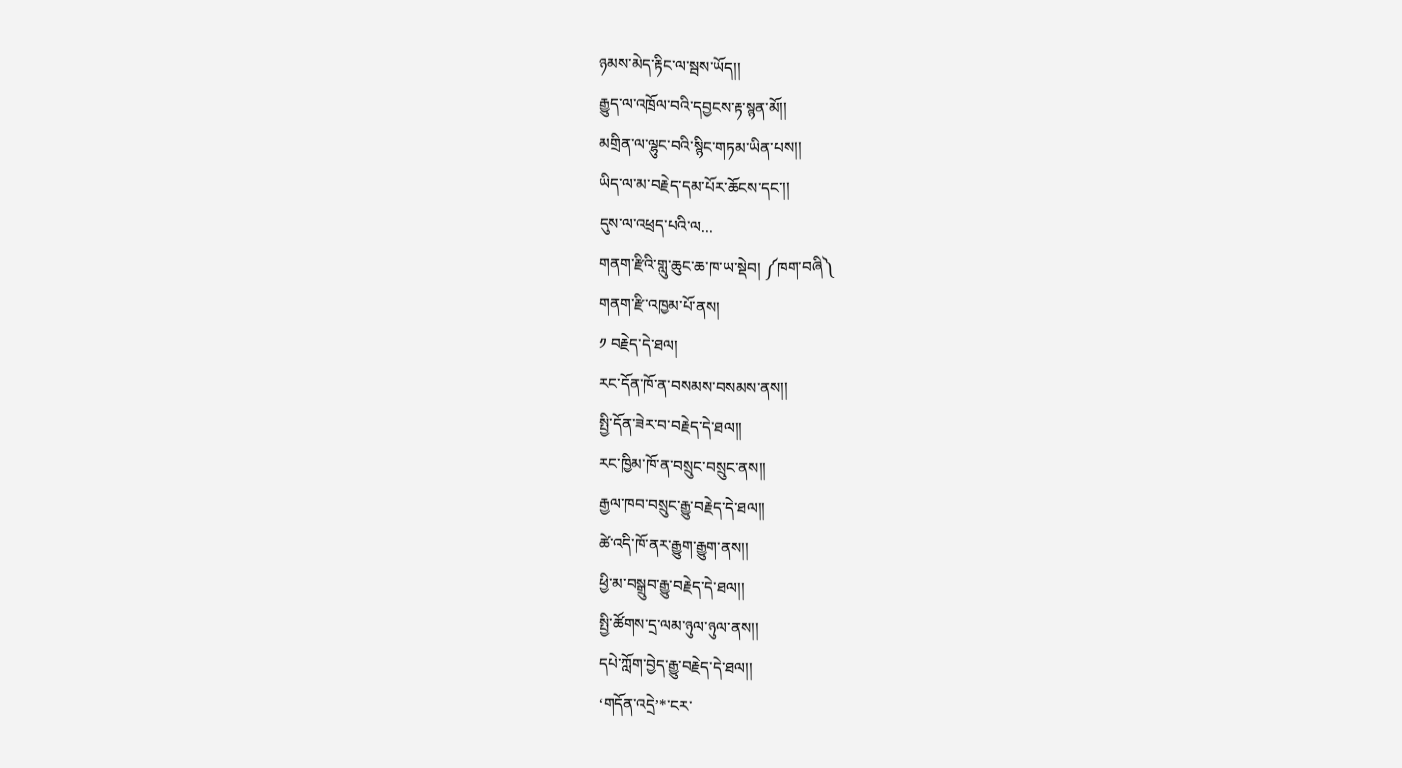ཉམས་མེད་རྟིང་ལ་སྦས་ཡོད།།
རྒྱུད་ལ་འཁྲོལ་བའི་དབྱངས་རྟ་སྙན་མོ།།
མགྲིན་ལ་ལྷུང་བའི་སྙིང་གཏམ་ཡིན་པས།།
ཡིད་ལ་མ་བརྗེད་དམ་པོར་ཆོངས་དང་།།
དུས་ལ་འཕྲད་པའི་ལ...
གནག་རྫིའི་གླུ་ཆུང་ཆ་ཁ་ཡ་སྡེབ། ༼ཁག་བཞི༽
གནག་རྫི་འཁྱམ་པོ་ནས།
༡ བརྗེད་དེ་ཐལ།
རང་དོན་ཁོ་ན་བསམས་བསམས་ནས།།
སྤྱི་དོན་ཟེར་བ་བརྗེད་དེ་ཐལ།།
རང་ཁྱིམ་ཁོ་ན་བསྲུང་བསྲུང་ནས།།
རྒྱལ་ཁབ་བསྲུང་རྒྱུ་བརྗེད་དེ་ཐལ།།
ཚེ་འདི་ཁོ་ནར་རྒྱུག་རྒྱུག་ནས།།
ཕྱི་མ་བསྒྲུབ་རྒྱུ་བརྗེད་དེ་ཐལ།།
སྤྱི་ཚོགས་དྲ་ལམ་ཉུལ་ཉུལ་ནས།།
དཔེ་ཀློག་བྱེད་རྒྱུ་བརྗེད་དེ་ཐལ།།
‘གདོན་འདྲེ’*་ངར་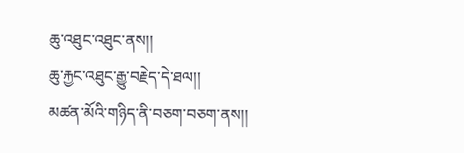ཆུ་འཐུང་འཐུང་ནས།།
ཆུ་རྐྱང་འཐུང་རྒྱུ་བརྗེད་དེ་ཐལ།།
མཚན་མོའི་གཉིད་ནི་བཅག་བཅག་ནས།།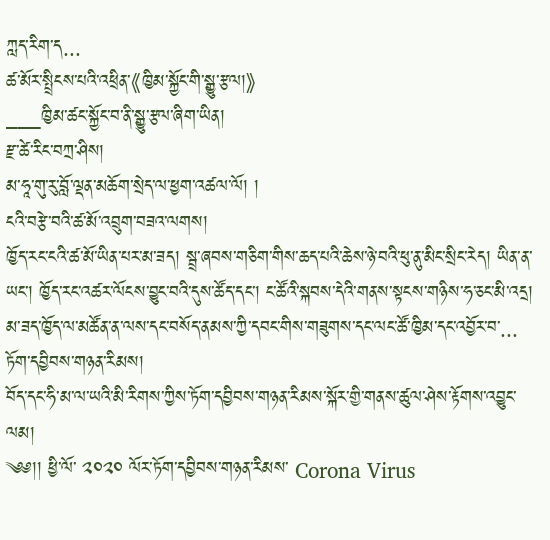ཀླད་རིག་ད...
ཚ་མོར་སྤྲིངས་པའི་འཕྲིན་《ཁྱིམ་སྐྱོང་གི་སྒྱུ་རྩལ།》
___ཁྱིམ་ཚང་སྐྱོང་བ་ནི་སྒྱུ་རྩལ་ཞིག་ཡིན།
རྫ་ཚེ་རིང་བཀྲ་ཤིས།
མ་ཧཱ་གུ་རུ་བློ་ལྡན་མཆོག་སྲེད་ལ་ཕྱག་འཚལ་ལོ། །
ངའི་བརྩེ་བའི་ཚ་མོ་འབྲུག་བཟའ་ལགས།
ཁྱོད་རང་ངའི་ཚ་མོ་ཡིན་པར་མ་ཟད། སྦྲ་ཞབས་གཅིག་གིས་ཆད་པའི་ཆེས་ཉེ་བའི་ཕུ་ནུ་མིང་སྲིང་རེད། ཡིན་ན་ཡང་། ཁྱོད་རང་འཚར་ལོངས་བྱུང་བའི་དུས་ཚོད་དང་། ང་ཚོའི་སྐབས་དེའི་གནས་སྟངས་གཉིས་ཧ་ཅང་མི་འདྲ། མ་ཟད་ཁྱོད་ལ་མཚོན་ན་ལས་དང་བསོད་ནམས་ཀྱི་དབང་གིས་གཟུགས་དང་ལང་ཚོ་ཁྱིམ་དང་འབྱོར་བ་...
ཏོག་དབྱིབས་གཉན་རིམས།
བོད་དང་ཧི་མ་ལ་ཡའི་མི་རིགས་ཀྱིས་ཏོག་དབྱིབས་གཉན་རིམས་སྐོར་གྱི་གནས་ཚུལ་ཤེས་རྟོགས་འབྱུང་ལམ།
༄༅།། ཕྱི་ལོ་ ༢༠༢༠ ལོར་ཏོག་དབྱིབས་གཉན་རིམས་ Corona Virus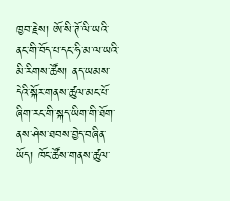ཁྱབ་རྗེས། ཨོ་སི་ཊོ་ལི་ཡའི་ནང་གི་བོད་པ་དང་ཧི་མ་ལ་ཡའི་མི་རིགས་ཚོས། ནད་ཡམས་དེའི་སྐོར་གནས་ཚུལ་མང་པོ་ཞིག་རང་གི་སྐད་ཡིག་གི་ཐོག་ནས་ཤེས་ཐབས་བྱེད་བཞིན་ཡོད། ཁོང་ཚོས་གནས་ཚུལ་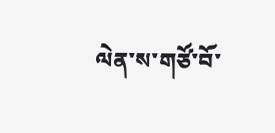ལེན་ས་གཙོ་བོ་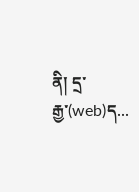ནི། དྲ་རྒྱ་(web)ད...